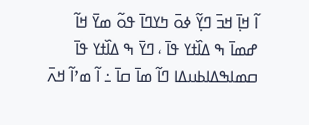ߊ߬ ߞߊ߲߫ ߞߏ߫ ߣߌ߲߬ ߦߋ߫ ߤߌߣߊ߫ ߟߋ߬ ߘߌ߫ ߞߊ߬ ߝߘߊ߫ ߒ ߡߊ߰ߙߌ ߟߊ߫ ، ߣߌ߫ ߒ ߡߊ߰ߙߌ ߟߊ߫ ߛߘߊߒߡߊߕߎߡߊ ߣߊ߬ ߘߊ߫ ߛߊ߫ ߸ ߊ߬ ߘߴߊ߬ ߞߍ߫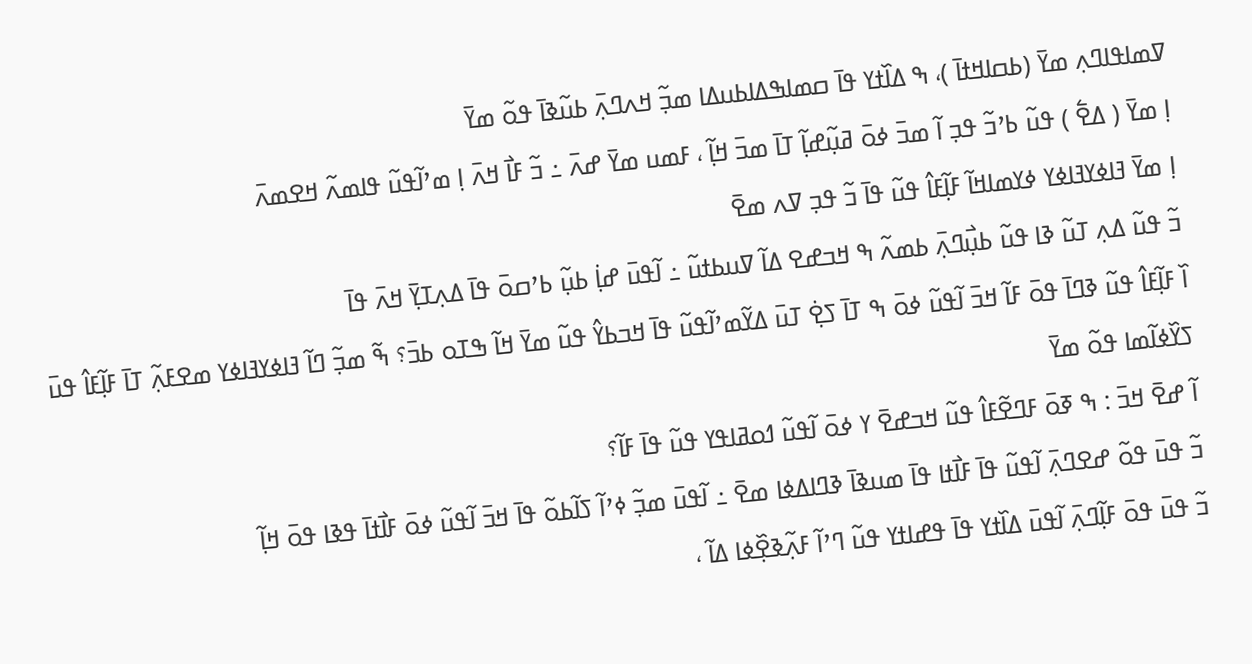ߜߘߊߟߊߣߍ߲ ߘߌ߫ (ߕߛߊߞߙߊ߫ )، ߒ ߡߊ߰ߙߌ ߟߊ߫ ߛߘߊߒߡߊߕߎߡߊ ߘߏ߲߬ ߞߍߣߍ߲߫ ߕߎ߬ߢߊ߫ ߟߋ߬ ߘߌ߫
ߊ߲ ߘߌ߫ ( ߡߐ߱ ) ߟߎ߬ ߕߴߏ߬ ߟߏ߲ ߊ߬ ߘߏ߫ ߦߋ߫ ߥߎ߲߬ߝߊ߲߬ ߠߊ߫ ߘߏ߫ ߞߊ߲߬ ، ߓߘߎ ߘߌ߫ ߝߍ߫ ߸ ߏ߬ ߓߊ߯ ߞߍ߫ ߊ߲ ߘߴߊ߬ߟߎ߬ ߟߊߘߍ߬ ߞߐߘߍ߫
ߊ߲ ߘߌ߫ ߔߊߦߌߔߊߦߌ ߦߌߘߊߞߊ߬ ߓߊ߲߬ߓߊ߮ ߟߎ߬ ߟߊ߫ ߏ߬ ߟߏ߲ ߜߍ ߘߐ߫
ߏ߬ ߟߎ߬ ߡߍ߲ ߠߎ߬ ߢߊ ߟߎ߬ ߕߎ߲߯ߣߍ߲߫ ߕߘߍ߬ ߒ ߞߏߝߐ ߡߊ߬ ߜߎߕߙߎ߬ ߸ ߊ߬ߟߎ߫ ߝߊ߲߭ ߕߎ߲߬ ߕߴߛߋ߫ ߟߊ߫ ߡߍ߲ߠߌ߲߫ ߞߍ߫ ߟߊ߫
ߊ߰ ߓߊ߲߬ߓߊ߮ ߟߎ߬ ߢߣߊ߫ ߟߋ߫ ߓߊ߬ ߞߏ߫ ߊ߬ߟߎ߬ ߦߋ߫ ߒ ߠߊ߫ ߖߐ߲߭ ߠߎ߫ ߡߌ߬ߘߴߊ߬ߟߎ߬ ߟߊ߫ ߞߏߕߌ߮ ߟߎ߬ ߘߌ߫ ߞߊ߬ ߒߠߋ ߕߏ߫؟ ߒ߬ ߘߏ߲߬ ߣߊ߬ ߔߊߦߌߔߊߦߌ ߘߐߓߍ߲߬ ߠߊ߫ ߓߊ߲߬ߓߊ߮ ߟߎ߫ ߖߌ߰ߦߊ߬ߘߊ ߟߋ߬ ߘߌ߫
ߊ߬ ߝߐ߫ ߞߏ߫ : ߒ ߧߋ߫ ߓߣߐ߬ߓߊ߮ ߟߎ߬ ߞߏߝߐ߫ ߌ ߦߋ߫ ߊ߬ߟߎ߬ ߗߋߥߊߟߌ ߟߎ߬ ߟߊ߫ ߓߊ߬؟
ߏ߬ ߟߎ߫ ߟߋ߬ ߝߐߣߍ߲߫ ߊ߬ߟߎ߬ ߟߊ߫ ߓߊ߯ߙߊ ߟߊ߫ ߘߎߢߊ߫ ߢߣߊߡߦߊ ߘߐ߫ ߸ ߊ߬ߟߎ߫ ߘߏ߲߬ ߦߴߊ߬ ߖߊ߬ߕߋ߬ ߟߊ߫ ߞߏ߫ ߊ߬ߟߎ߬ ߦߋ߫ ߓߊ߯ߙߊ߫ ߟߢߊ ߟߋ߫ ߞߊ߲߬
ߏ߬ ߟߎ߫ ߟߋ߫ ߓߊ߲߬ߣߍ߲߫ ߊ߬ߟߎ߫ ߡߊ߰ߙߌ ߟߊ߫ ߟߝߊߙߌ ߟߎ߬ ߣߴߊ߬ ߓߍ߲߬ߢߐ߲߰ߦߊ ߡߊ߬ ،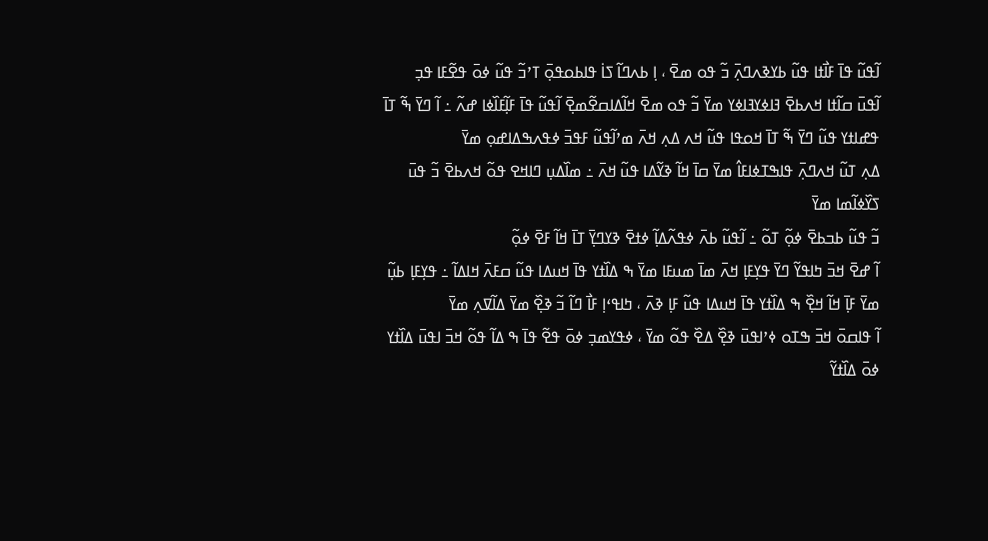ߊ߬ߟߎ߬ ߟߊ߫ ߓߊ߯ߙߊ ߟߎ߬ ߕߌߢߍߣߍ߲߫ ߏ߬ ߟߋ ߘߐ߫ ، ߊ߲ ߕߍߣߊ߬ ߖߊ߭ ߟߊߕߋߟߋ߲߫ ߠߴߏ߬ ߟߎ߬ ߦߋ߫ ߟߐ߬ߓߊ ߟߏ߲
ߊ߬ߟߎ߫ ߛߊ߬ߙߊ ߞߍߕߐ߫ ߔߊߦߌߔߊߦߌ ߘߌ߫ ߏ߬ ߟߋ ߘߐ߫ ߞߊ߬ߡߊߛߐ߬ߘߐ߲߫ ߊ߬ߟߎ߬ ߟߊ߫ ߓߊ߲߬ߓߊ߰ߦߊ ߝߍ߬ ߸ ߊ߬ ߣߌ߫ ߒ߬ ߠߊ߫ ߟߝߊߙߌ ߟߎ߬ ߣߌ߫ ߒ߬ ߠߊ߫ ߞߋߟߊ ߟߎ߬ ߞߍ ߡߍ߲ ߞߍ߫ ߘߴߊ߬ߟߎ߬ ߓߟߏ߫ ߦߟߍߒߡߊߝߋ߲ ߘߌ߫
ߡߍ߲ ߠߎ߬ ߞߍߣߍ߲߫ ߟߊߒߠߦߊߓߊ߮ ߘߌ߫ ߛߊ߫ ߞߊ߬ ߢߌ߬ߡߊ ߟߎ߬ ߞߍ߫ ߸ ߘߊ߰ߡߎ߲ ߣߊߞߐ ߟߋ߬ ߞߍߕߐ߫ ߏ߬ ߟߎ߫ ߖߌ߰ߦߊ߬ߘߊ ߘߌ߫
ߏ߬ ߟߎ߬ ߕߏߕߐ߫ ߦߋ߲߬ ߠߋ߬ ߸ ߊ߬ߟߎ߬ ߕߍ߫ ߦߟߍ߬ߡߊ߲߬ ߦߙߐ߫ ߢߌߣߌ߲߫ ߠߊ߫ ߞߊ߬ ߓߐ߫ ߦߋ߲߬
ߊ߬ ߝߐ߫ ߞߏ߫ ߤߊߟߌ߬ ߣߌ߫ ߟߌ߲ߓߊ߲ ߞߍ߫ ߘߊ߫ ߘߎߓߊ ߘߌ߫ ߒ ߡߊ߰ߙߌ ߟߊ߫ ߞߎߡߊ ߟߎ߬ ߛߓߍ߫ ߞߊߡߊ߬ ߸ ߟߌ߲ߓߊ߲ ߕߎ߲߬ ߘߌ߫ ߓߊ߲߫ ߞߊ߬ ߞߐ߲߰ ߒ ߡߊ߰ߙߌ ߟߊ߫ ߞߎߡߊ ߟߎ߬ ߓߊ߲ ߢߍ߫ ، ߤߊߟߵߊ߲ ߓߊ߯ ߣߊ߬ ߏ߬ ߢߐ߲߰ ߘߌ߫ ߡߊ߬ߜߍ߲ ߘߌ߫
ߊ߬ ߟߊߛߋ߫ ߞߏ߫ ߒߠߋ ߦߴߊߟߎ߫ ߢߐ߲߰ ߡߐ߰ ߟߋ߬ ߘߌ߫ ، ߦߟߌߘߏ߲ ߦߋ߫ ߟߐ߬ ߟߊ߫ ߒ ߡߊ߬ ߟߋ߬ ߞߏ߫ ߊߟߎ߫ ߡߊ߰ߙߌ ߦߋ߫ ߡߊ߰ߙߌ߬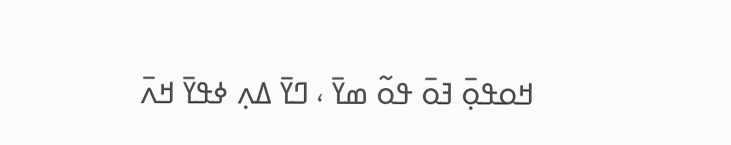ߞߋߟߋ߲߫ ߔߋ߫ ߟߋ߬ ߘߌ߫ ، ߣߌ߫ ߡߍ߲ ߦߟߌ߫ ߞߍ߫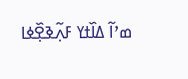ߘߴߊ߬ ߡߊ߰ߙߌ ߓߍ߲߬ߢߐ߲߰ߦߊ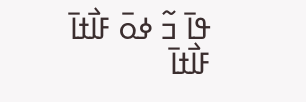ߟߊ߫ ߏ߬ ߦߋ߫ ߓߊ߯ߙߊ߫ ߓߊ߯ߙߊ߫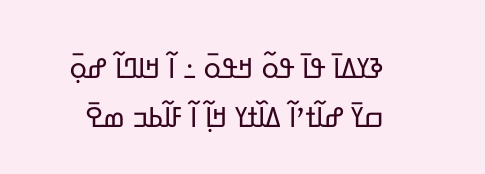ߢߌߡߊ߫ ߟߊ߫ ߟߋ߬ ߞߟߋ߫ ߸ ߊ߬ ߞߊߣߊ߬ ߝߋ߲߫ ߛߌ߫ ߝߊ߬ߙߴߊ߬ ߡߊ߰ߙߌ ߞߊ߲߬ ߊ߬ ߓߊ߬ߕߏ ߘߐ߫